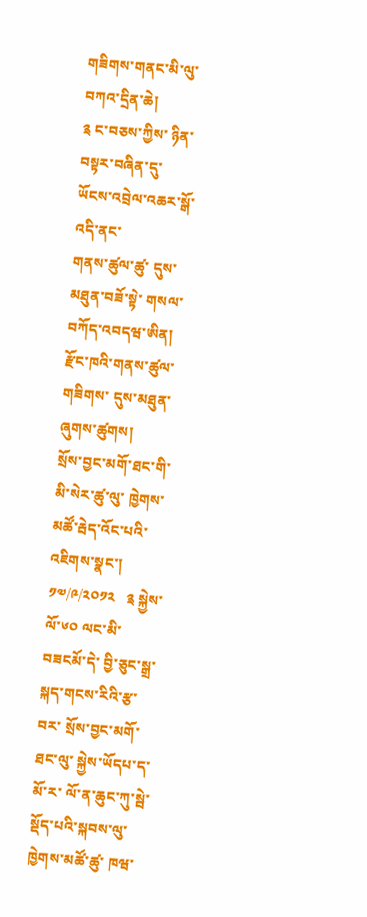གཟིགས་གནང་མི་ལུ་བཀའ་དྲིན་ཆེ།
༉ ང་བཅས་ཀྱིས་ ཉིན་བསྟར་བཞིན་དུ་
ཡོངས་འབྲེལ་འཆར་སྒོ་འདི་ནང་
གནས་ཚུལ་ཚུ་ དུས་མཐུན་བཟོ་སྟེ་ གསལ་བཀོད་འབདཝ་ཨིན།
རྫོང་ཁའི་གནས་ཚུལ་གཟིགས་ དུས་མཐུན་ཞུགས་ཚུགས།
སྲོས་བྱང་མགོ་ཐང་གི་ མི་སེར་ཚུ་ལུ་ ཁྱེགས་མཚོ་རྦེད་འོང་པའི་འཇིགས་སྣང་།
༡༧/༩/༢༠༡༢   ༉ སྐྱེས་ལོ་༦༠ ལང་མི་ བཟངམོ་དེ་ བྱི་ཅུང་སྒྲ་སྐད་གངས་རིའི་རྩ་བར་ སྲོས་བྱང་མགོ་ཐང་ལུ་ སྐྱེས་ཡོདཔ་ད་ མོ་ར་ ལོ་ན་ཆུང་ཀུ་སྦེ་ སྡོད་པའི་སྐབས་ལུ་ ཁྱེགས་མཚོ་ཚུ་ ཁཝ་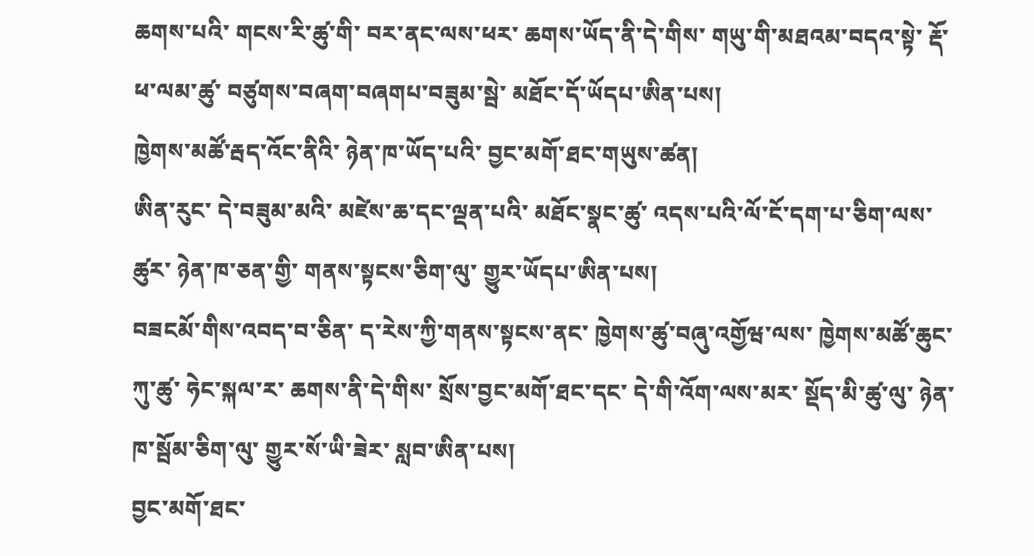ཆགས་པའི་ གངས་རི་ཚུ་གི་ བར་ནང་ལས་ཕར་ ཆགས་ཡོད་ནི་དེ་གིས་ གཡུ་གི་མཐའམ་བདའ་སྟེ་ རྡོ་ཕ་ལམ་ཚུ་ བཙུགས་བཞག་བཞགཔ་བཟུམ་སྦེ་ མཐོང་དོ་ཡོདཔ་ཨིན་པས།
ཁྱེགས་མཚོ་རྦད་འོང་ནིའི་ ཉེན་ཁ་ཡོད་པའི་ བྱང་མགོ་ཐང་གཡུས་ཚན།
ཨིན་རུང་ དེ་བཟུམ་མའི་ མཛེས་ཆ་དང་ལྡན་པའི་ མཐོང་སྣང་ཚུ་ འདས་པའི་ལོ་ངོ་དག་པ་ཅིག་ལས་ཚུར་ ཉེན་ཁ་ཅན་གྱི་ གནས་སྟངས་ཅིག་ལུ་ གྱུར་ཡོདཔ་ཨིན་པས།
བཟངམོ་གིས་འབད་བ་ཅིན་ ད་རེས་ཀྱི་གནས་སྟངས་ནང་ ཁྱེགས་ཚུ་བཞུ་འགྱོཝ་ལས་ ཁྱེགས་མཚོ་ཆུང་ཀུ་ཚུ་ ཧེང་སྐལ་ར་ ཆགས་ནི་དེ་གིས་ སྲོས་བྱང་མགོ་ཐང་དང་ དེ་གི་འོག་ལས་མར་ སྡོད་མི་ཚུ་ལུ་ ཉེན་ཁ་སྦོམ་ཅིག་ལུ་ གྱུར་སོ་ཡི་ཟེར་ སླབ་ཨིན་པས།
བྱང་མགོ་ཐང་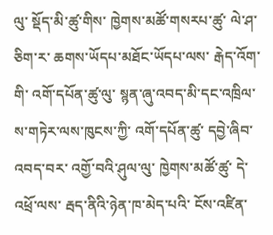ལུ་ སྡོད་མི་ཚུ་གིས་ ཁྱེགས་མཚོ་གསརཔ་ཚུ་ ལེ་ཤ་ཅིག་ར་ ཆགས་ཡོདཔ་མཐོང་ཡོདཔ་ལས་ རྒེད་འོག་གི་ འགོ་དཔོན་ཚུ་ལུ་ སྙན་ཞུ་འབད་མི་དང་འཁྲིལ་ ས་གཏེར་ལས་ཁུངས་ཀྱི་ འགོ་དཔོན་ཚུ་ དབྱེ་ཞིབ་འབད་བར་ འགྱོ་བའི་ཤུལ་ལུ་ ཁྱེགས་མཚོ་ཚུ་ དེ་འཕྲོ་ལས་ རྦད་ནིའི་ཉེན་ཁ་མེད་པའི་ ངོས་འཛིན་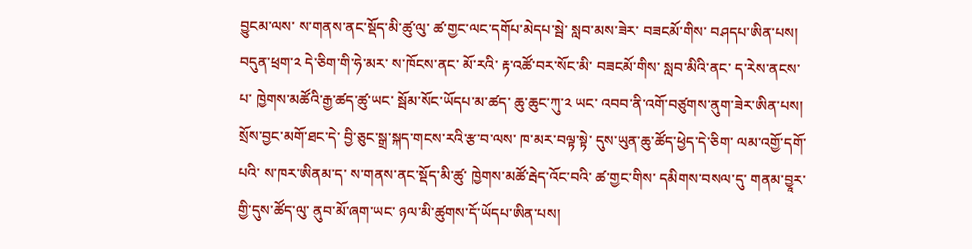བྱུངམ་ལས་ ས་གནས་ནང་སྡོད་མི་ཚུ་ལུ་ ཚ་གྱང་ལང་དགོཔ་མེདཔ་སྦེ་ སླབ་མས་ཟེར་ བཟངམོ་གིས་ བཤདཔ་ཨིན་པས།
བདུན་ཕྲག་༢ དེ་ཅིག་གི་ཧེ་མར་ ས་ཁོངས་ནང་ མོ་རའི་ རྟ་འཚོ་བར་སོང་མི་ བཟངམོ་གིས་ སླབ་མིའི་ནང་ ད་རེས་ནངས་པ་ ཁྱེགས་མཚོའི་རྒྱ་ཚད་ཚུ་ཡང་ སྦོམ་སོང་ཡོདཔ་མ་ཚད་ ཆུ་ཆུང་ཀུ་༢ ཡང་ འབབ་ནི་འགོ་བཙུགས་ནུག་ཟེར་ཨིན་པས།
སྲོས་བྱང་མགོ་ཐང་དེ་ བྱི་ཅུང་སྒྲ་སྐད་གངས་རའི་རྩ་བ་ལས་ ཁ་མར་བལྟ་སྟེ་ དུས་ཡུན་ཆུ་ཚོད་ཕྱེད་དེ་ཅིག་ ལམ་འགྱོ་དགོ་པའི་ ས་ཁར་ཨིནམ་ད་ ས་གནས་ནང་སྡོད་མི་ཚུ་ ཁྱེགས་མཚོ་རྦེད་འོང་བའི་ ཚ་གྱང་གིས་ དམིགས་བསལ་དུ་ གནམ་བྱཱར་གྱི་དུས་ཚོད་ལུ་ ནུབ་མོ་ཞག་ཡང་ ཉལ་མི་ཚུགས་དོ་ཡོདཔ་ཨིན་པས།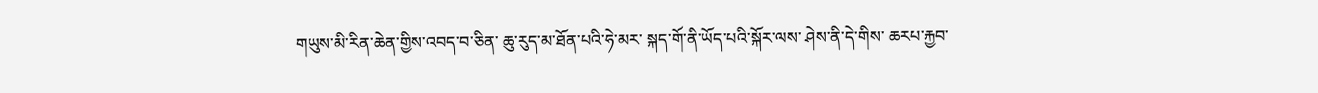གཡུས་མི་རིན་ཆེན་གྱིས་འབད་བ་ཅིན་ ཆུ་རུད་མ་ཐོན་པའི་ཧེ་མར་ སྐད་གོ་ནི་ཡོད་པའི་སྐོར་ལས་ ཤེས་ནི་དེ་གིས་ ཆརཔ་རྐྱབ་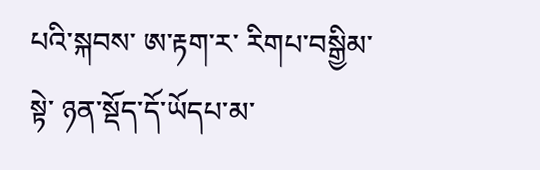པའི་སྐབས་ ཨ་རྟག་ར་ རིགཔ་བསྒྱིམ་སྟེ་ ཉན་སྡོད་དོ་ཡོདཔ་མ་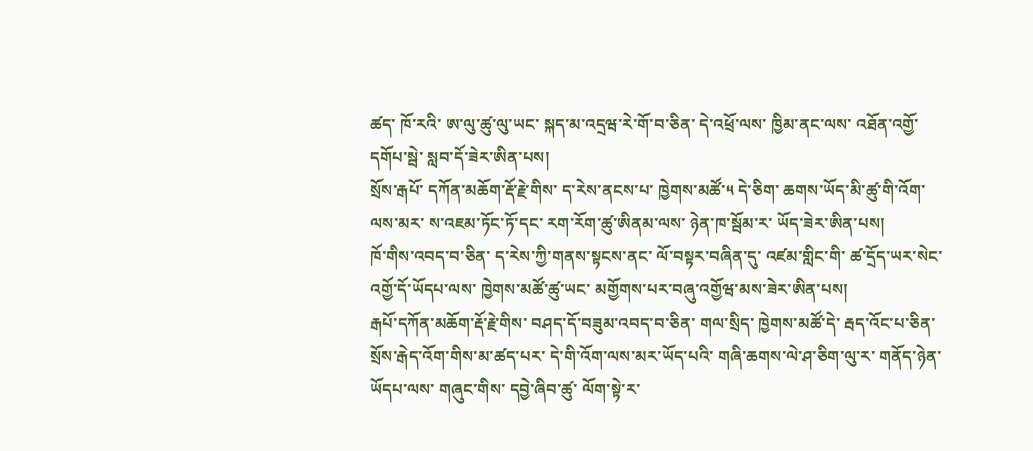ཚད་ ཁོ་རའི་ ཨ་ལུ་ཚུ་ལུ་ཡང་ སྐད་མ་འདྲཝ་རེ་གོ་བ་ཅིན་ དེ་འཕྲོ་ལས་ ཁྱིམ་ནང་ལས་ འཐོན་འགྱོ་དགོཔ་སྦེ་ སླབ་དོ་ཟེར་ཨིན་པས།
སྲོས་རྒཔོ་ དཀོན་མཆོག་རྡོ་རྗེ་གིས་ ད་རེས་ནངས་པ་ ཁྱེགས་མཚོ་༥ དེ་ཅིག་ ཆགས་ཡོད་མི་ཚུ་གི་འོག་ལས་མར་ ས་འཇམ་ཏོང་ཏོ་དང་ རག་རོག་ཚུ་ཨིནམ་ལས་ ཉེན་ཁ་སྦོམ་ར་ ཡོད་ཟེར་ཨིན་པས།
ཁོ་གིས་འབད་བ་ཅིན་ ད་རེས་ཀྱི་གནས་སྟངས་ནང་ ལོ་བསྟར་བཞིན་དུ་ འཛམ་གླིང་གི་ ཚ་དྲོད་ཡར་སེང་འགྱོ་དོ་ཡོདཔ་ལས་ ཁྱེགས་མཚོ་ཚུ་ཡང་ མགྱོགས་པར་བཞུ་འགྱོཝ་མས་ཟེར་ཨིན་པས།
རྒཔོ་དཀོན་མཆོག་རྡོ་རྗེ་གིས་ བཤད་དོ་བཟུམ་འབད་བ་ཅིན་ གལ་སྲིད་ ཁྱེགས་མཚོ་དེ་ རྦད་འོང་པ་ཅིན་ སྲོས་རྒེད་འོག་གིས་མ་ཚད་པར་ དེ་གི་འོག་ལས་མར་ཡོད་པའི་ གཞི་ཆགས་ལེ་ཤ་ཅིག་ལུ་ར་ གནོད་ཉེན་ཡོདཔ་ལས་ གཞུང་གིས་ དབྱེ་ཞིབ་ཚུ་ ལོག་སྟེ་ར་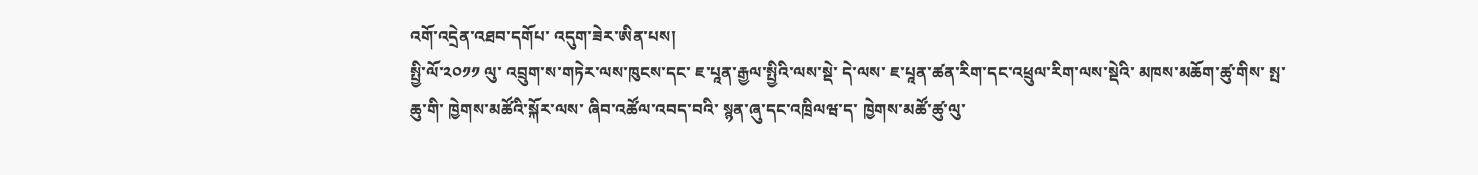འགོ་འདྲེན་འཐབ་དགོཔ་ འདུག་ཟེར་ཨིན་པས།
སྤྱི་ལོ་༢༠༡༡ ལུ་ འབྲུག་ས་གཏེར་ལས་ཁུངས་དང་ ཇ་པཱན་རྒྱལ་སྤྱིའི་ལས་སྡེ་ དེ་ལས་ ཇ་པཱན་ཚན་རིག་དང་འཕྲུལ་རིག་ལས་སྡེའི་ མཁས་མཆོག་ཚུ་གིས་ སྤ་ཆུ་གི་ ཁྱེགས་མཚོའི་སྐོར་ལས་ ཞིབ་འཚོལ་འབད་བའི་ སྙན་ཞུ་དང་འཁྲིལཝ་ད་ ཁྱེགས་མཚོ་ཚུ་ལུ་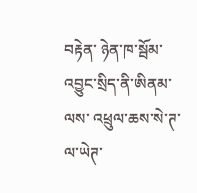བརྟེན་ ཉེན་ཁ་སྦོམ་འབྱུང་སྲིད་ནི་ཨིནམ་ལས་ འཕྲུལ་ཆས་སེ་ཊ་ལ་ཡེཊ་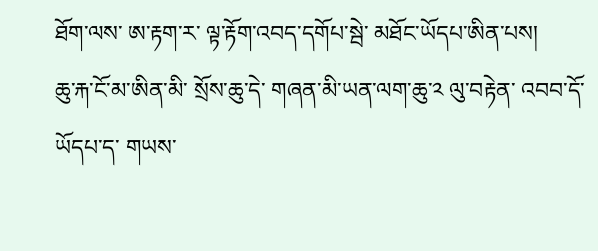ཐོག་ལས་ ཨ་རྟག་ར་ ལྟ་རྟོག་འབད་དགོཔ་སྦེ་ མཐོང་ཡོདཔ་ཨིན་པས།
ཆུ་རྐ་ངོ་མ་ཨིན་མི་ སྲོས་ཆུ་དེ་ གཞན་མི་ཡན་ལག་ཆུ་༢ ལུ་བརྟེན་ འབབ་དོ་ཡོདཔ་ད་ གཡས་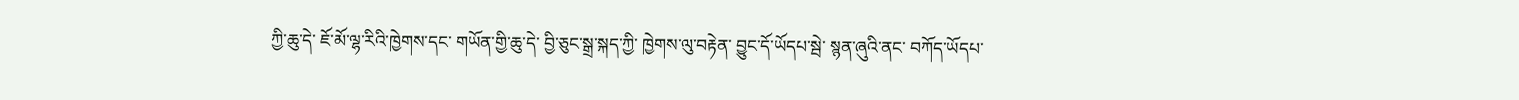ཀྱི་ཆུ་དེ་ ཇོ་མོ་ལྷ་རིའི་ཁྱེགས་དང་ གཡོན་གྱི་ཆུ་དེ་ བྱི་ཅུང་སྒྲ་སྐད་ཀྱི་ ཁྱེགས་ལུ་བརྟེན་ བྱུང་དོ་ཡོདཔ་སྦེ་ སྙན་ཞུའི་ནང་ བཀོད་ཡོདཔ་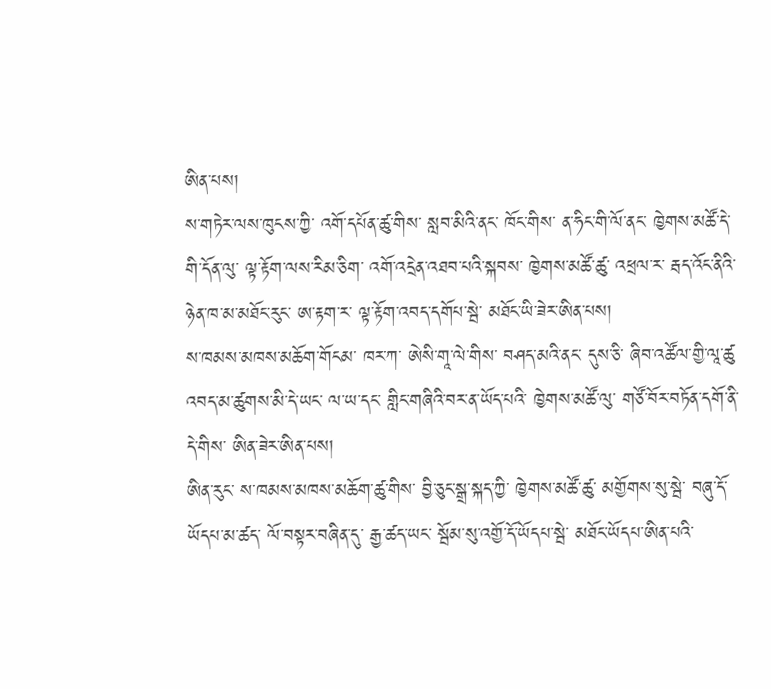ཨིན་པས།
ས་གཏེར་ལས་ཁུངས་ཀྱི་ འགོ་དཔོན་ཚུ་གིས་ སླབ་མིའི་ནང་ ཁོང་གིས་ ན་ཧིང་གི་ལོ་ནང་ ཁྱེགས་མཚོ་དེ་གི་དོན་ལུ་ ལྟ་རྟོག་ལས་རིམ་ཅིག་ འགོ་འདྲེན་འཐབ་པའི་སྐབས་ ཁྱེགས་མཚོ་ཚུ་ འཕྲལ་ར་ རྦད་འོང་ནིའི་ཉེན་ཁ་མ་མཐོང་རུང་ ཨ་རྟག་ར་ ལྟ་རྟོག་འབད་དགོཔ་སྦེ་ མཐོང་ཡི་ཟེར་ཨིན་པས།
ས་ཁམས་མཁས་མཆོག་གོངམ་ ཁར་ཀ་ ཨེསི་གཱ་ལེ་གིས་ བཤད་མའི་ནང་ དུས་ཅི་ ཞིབ་འཚོལ་གྱི་ལཱ་ཚུ འབད་མ་ཚུགས་མི་དེ་ཡང་ ལ་ཡ་དང་ གླིང་གཞིའི་བར་ན་ཡོད་པའི་ ཁྱེགས་མཚོ་ལུ་ གཙོ་བོར་བཏོན་དགོ་ནི་དེ་གིས་ ཨིན་ཟེར་ཨིན་པས།
ཨིན་རུང་ ས་ཁམས་མཁས་མཆོག་ཚུ་གིས་ བྱི་ཅུང་སྒྲ་སྐད་ཀྱི་ ཁྱེགས་མཚོ་ཚུ་ མགྱོགས་སུ་སྦེ་ བཞུ་དོ་ཡོདཔ་མ་ཚད་ ལོ་བསྟར་བཞིན་དུ་ རྒྱ་ཚད་ཡང་ སྦོམ་སུ་འགྱོ་དོ་ཡོདཔ་སྦེ་ མཐོང་ཡོདཔ་ཨིན་པའི་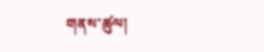གནས་ཚུལ།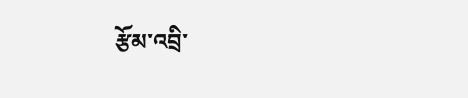རྩོམ་འབྲི་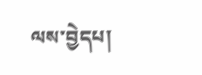ལས་བྱེདཔ།